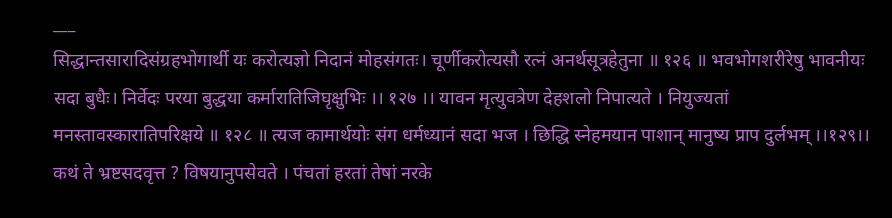___
सिद्धान्तसारादिसंग्रहभोगार्थी यः करोत्यज्ञो निदानं मोहसंगतः। चूर्णीकरोत्यसौ रत्नं अनर्थसूत्रहेतुना ॥ १२६ ॥ भवभोगशरीरेषु भावनीयः सदा बुधैः। निर्वेदः परया बुद्धया कर्मारातिजिघृक्षुभिः ।। १२७ ।। यावन मृत्युवत्रेण देहशलो निपात्यते । नियुज्यतां मनस्तावस्कारातिपरिक्षये ॥ १२८ ॥ त्यज कामार्थयोः संग धर्मध्यानं सदा भज । छिद्धि स्नेहमयान पाशान् मानुष्य प्राप दुर्लभम् ।।१२९।। कथं ते भ्रष्टसदवृत्त ? विषयानुपसेवते । पंचतां हरतां तेषां नरके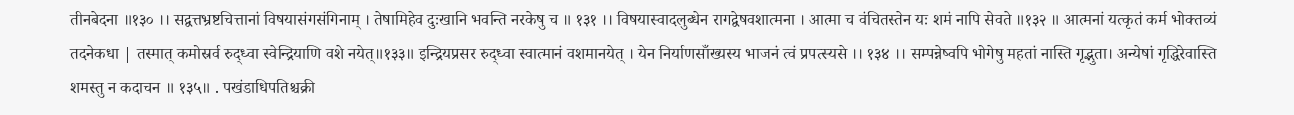तीनबेदना ॥१३० ।। सद्वत्तभ्रष्टचित्तानां विषयासंगसंगिनाम् । तेषामिहेव दुःखानि भवन्ति नरकेषु च ॥ १३१ ।। विषयास्वादलुब्धेन रागद्वेषवशात्मना । आत्मा च वंचितस्तेन यः शमं नापि सेवते ॥१३२ ॥ आत्मनां यत्कृतं कर्म भोक्तव्यं तदनेकधा | तस्मात् कमोस्रर्व रुद्ध्वा स्वेन्द्रियाणि वशे नयेत्॥१३३॥ इन्द्रियप्रसर रुद्ध्वा स्वात्मानं वशमानयेत् । येन निर्याणसाँख्यस्य भाजनं त्वं प्रपत्स्यसे ।। १३४ ।। सम्पन्नेष्वपि भोगेषु महतां नास्ति गृद्भुता। अन्येषां गृद्धिरेवास्ति शमस्तु न कदाचन ॥ १३५॥ . पखंडाधिपतिश्चक्री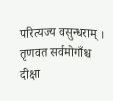परित्यज्य वसुन्धराम् । तृणवत सर्वमोगाँश्च दीक्षा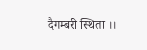दैगम्बरी स्थिता ।।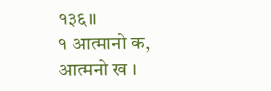१३६॥
१ आत्मानो क, आत्मनो ख ।